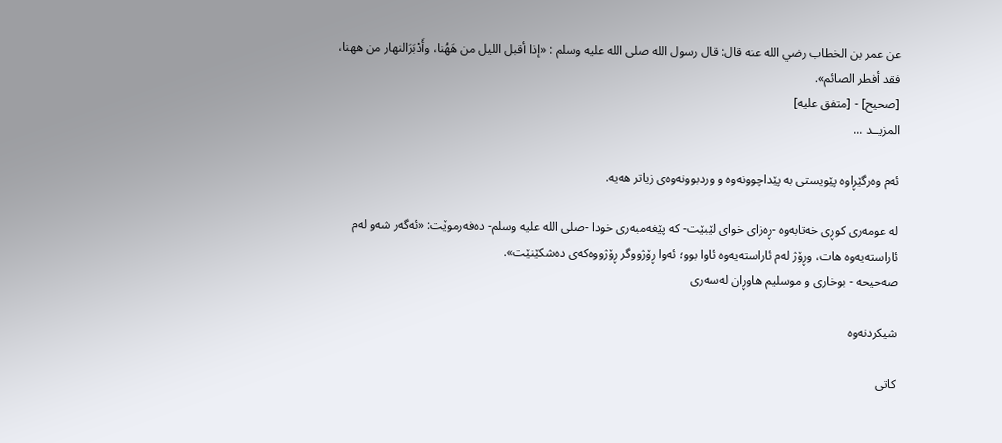عن عمر بن الخطاب رضي الله عنه قال: قال رسول الله صلى الله عليه وسلم : «إذا أقبل الليل من هَهُنا، وأَدْبَرَالنهار من ههنا، فقد أفطر الصائم».
[صحيح] - [متفق عليه]
المزيــد ...

ئەم وەرگێڕاوە پێویستی بە پێداچوونەوە و وردبوونەوەی زیاتر هەیە.

لە عومەری کوڕی خەتابەوە -ڕەزای خوای لێبێت- کە پێغەمبەری خودا -صلى اللە علیە وسلم- دەفەرموێت: «ئەگەر شەو لەم ئاراستەیەوە هات، وڕۆژ لەم ئاراستەیەوە ئاوا بوو؛ ئەوا ڕۆژووگر ڕۆژووەکەی دەشکێنێت».
صەحیحە - بوخاری و موسلیم هاوڕان لەسەری

شیکردنەوە

کاتی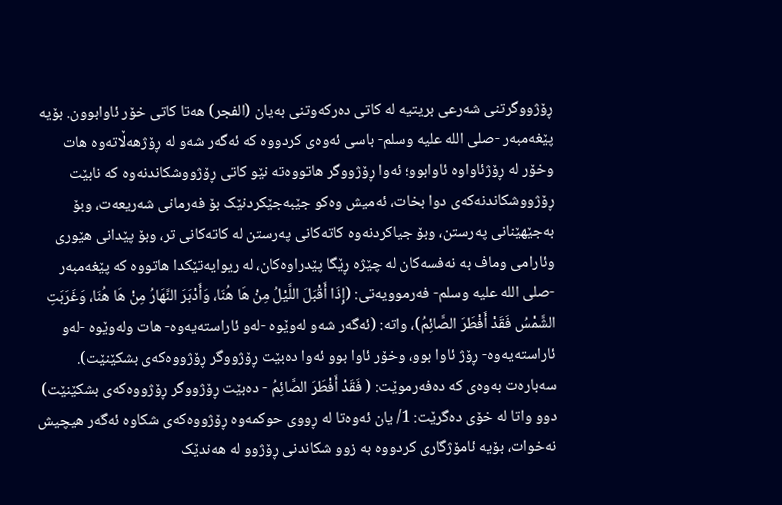ڕۆژووگرتنی شەرعی بریتیە لە کاتی دەرکەوتنی بەیان (الفجر) هەتا کاتی خۆر ئاوابوون. بۆیە پێغەمبەر -صلى اللە علیە وسلم- باسی ئەوەی کردووە کە ئەگەر شەو لە ڕۆژهەڵاتەوە هات وخۆر لە ڕۆژئاواوە ئاوابوو؛ ئەوا ڕۆژووگر هاتووەتە نێو کاتی ڕۆژووشکاندنەوە کە نابێت ڕۆژووشکاندنەکەی دوا بخات، ئەمیش وەکو جێبەجێکردنێک بۆ فەرمانی شەریعەت، وبۆ بەجێهێنانی پەرستن، وبۆ جیاکردنەوە کاتەکانی پەرستن لە کاتەکانی تر، وبۆ پێدانی هێوری وئارامی وماف بە نەفسەکان لە چێژە ڕێگا پێدراوەکان، لە ریوایەتێکدا هاتووە کە پێغەمبەر -صلى اللە علیە وسلم- فەرموویەتی: (إِذَا أَقْبَلَ اللَّيْلُ مِنْ هَا هُنَا، وَأَدْبَرَ النَّهَارُ مِنْ هَا هُنَا، وَغَرَبَتِ الشَّمْسُ فَقَدْ أَفْطَرَ الصَّائِمُ)، واتە: (ئەگەر شەو لەوێوە -لەو ئاراستەیەوە- هات ولەوێوە -لەو ئاراستەیەوە- ڕۆژ ئاوا بوو، وخۆر ئاوا بوو ئەوا دەبێت ڕۆژووگر ڕۆژووەکەی بشکێنێت). سەبارەت بەوەی کە دەفەرموێت: ( فَقَدْ أَفْطَرَ الصَّائِمُ - دەبێت ڕۆژووگر ڕۆژووەکەی بشکێنێت) دوو واتا لە خۆی دەگرێت: 1/ یان ئەوەتا لە ڕووی حوکمەوە ڕۆژووەکەی شکاوە ئەگەر هیچیش نەخوات، بۆیە ئامۆژگاری کردووە بە زوو شکاندنی ڕۆژوو لە هەندێک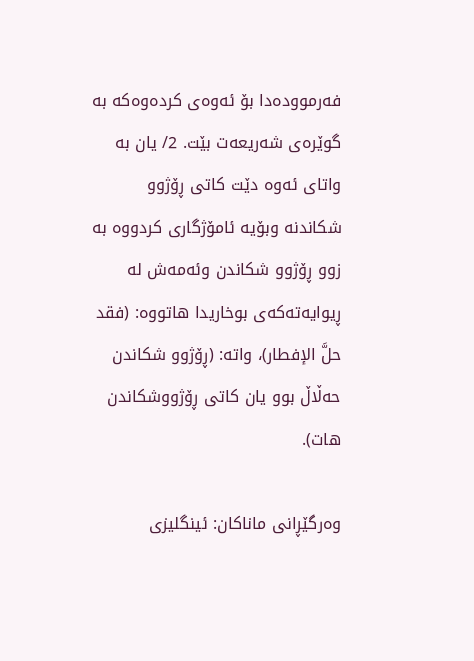فەرموودەدا بۆ ئەوەی کردەوەکە بە گوێرەی شەریعەت بێت. 2/ یان بە واتای ئەوە دێت کاتی ڕۆژوو شکاندنە وبۆیە ئامۆژگاری کردووە بە زوو ڕۆژوو شکاندن وئەمەش لە ڕیوایەتەکەی بوخاریدا هاتووە: (فقد حلَّ الإفطار)، واته: (ڕۆژوو شکاندن حەڵاڵ بوو یان کاتی ڕۆژووشکاندن هات).

وه‌رگێڕانی ماناكان: ئینگلیزی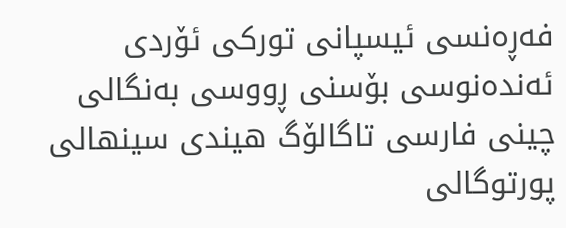فەڕەنسی ئیسپانی تورکی ئۆردی ئەندەنوسی بۆسنی ڕووسی بەنگالی چینی فارسی تاگالۆگ هیندی سینهالی پورتوگالی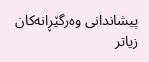پیشاندانی وەرگێڕانەکان
زیاتر